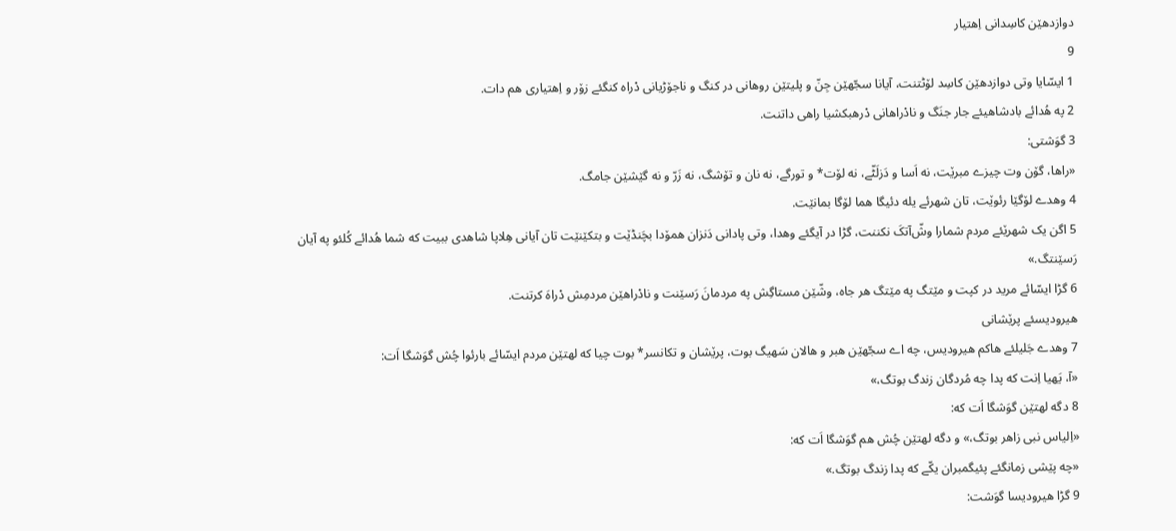دوازدهێن کاسِدانی اِهتیار
9
1 ایسّایا وتی دوازدهێن کاسِد لۆٹتنت، آیانا سجّهێن جِنّ و پلیتێن روهانی در کنگ و ناجۆڑیانی دْراه کنگئے زۆر و اِهتیاری هم دات.
2 په هُدائے بادشاهیئے جار جنَگ و نادْراهانی دْرهبکشیا راهی داتنت.
3 گوَشتی:
«راها، گۆن وت چیزے مبرێت، نه اَسا و دَزلَٹّے، نه لۆت* و تورگے، نه نان و تۆشگ، نه زَرّ و نه گێشێن جامگ.
4 وهدے لۆگێا رئوێت، تان شهرئے یله دئیگا هما لۆگا بمانێت.
5 اگن یک شهرێئے مردم شمارا وشّ‌آتکَ نکننت، گڑا در آیگئے وهدا، وتی پادانی دَنزان همۆدا بچَنڈێت و بتکێنێت تان آیانی هِلاپا شاهدی ببیت که شما هُدائے کُلئو په آیان رَسێنتگ.»
6 گڑا ایسّائے مرید در کپت و مێتگ په مێتگ هر جاه، وشّێن مستاگِش په مردمانَ رَسێنت و نادْراهێن مردمِش دْراهَ کرتنت.
هیرودیسئے پرێشانی
7 وهدے جَلیلئے هاکم هیرودیس، چه اے سجّهێن هبر و هالان سَهیگ بوت، پرێشان و تکانسر* بوت چیا که لهتێن مردم ایسّائے بارئوا چُش گوَشگا اَت:
«آ، یَهیا اِنت که پدا چه مُردگان زندگ بوتگ،»
8 دگه لهتێن گوَشگا اَت که:
«اِلیاس نبی زاهر بوتگ،» و دگه لهتێن چُش هم گوَشگا اَت که:
«چه پێشی زمانگئے پئیگمبران یکّے که پدا زندگ بوتگ.»
9 گڑا هیرودیسا گوَشت: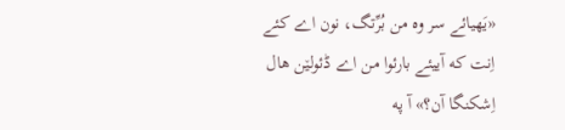«یَهیائے سر وه من بُرِّتگ، نون اے کئے اِنت که آییئے بارئوا من اے ڈئولێن هال اِشکنگا آن؟» آ په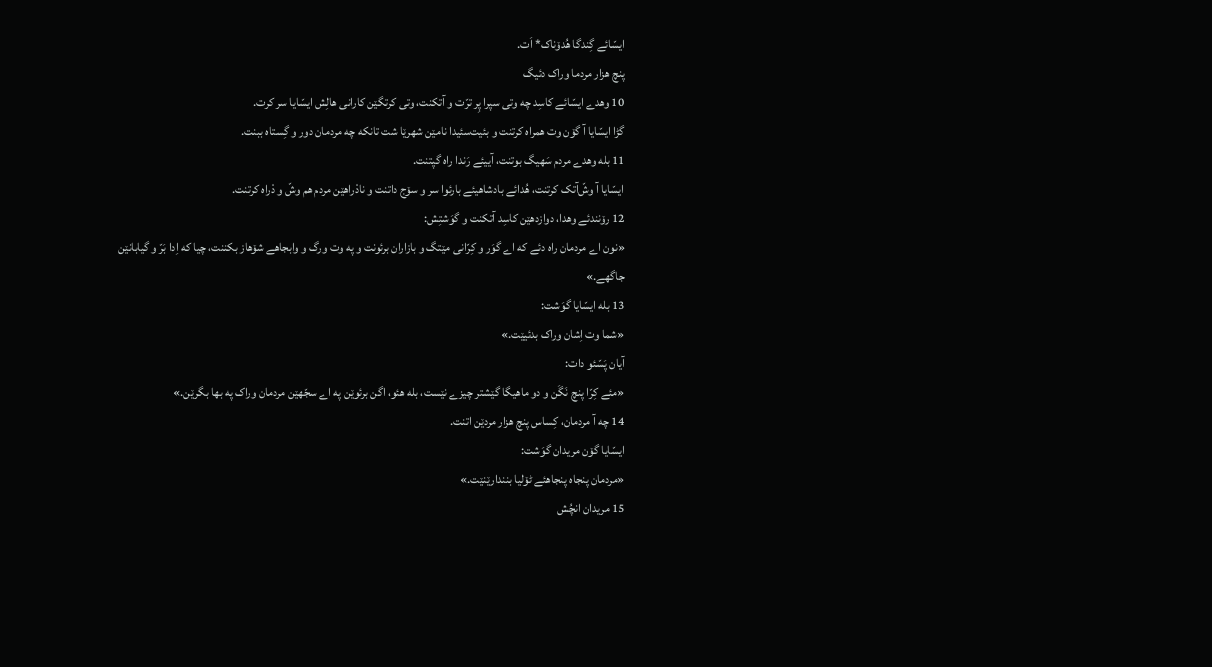ایسّائے گِندگا هُدۆناک* اَت.
پنچ هزار مردما وراک دئیگ
10 وهدے ایسّائے کاسِد چه وتی سپرا پِر ترّت و آتکنت، وتی کرتگێن کارانی هالِش ایسّایا سر کرت.
گڑا ایسّایا آ گۆن وت همراه کرتنت و بئیت‌سئیدا نامێن شهرێا شت تانکه چه مردمان دور و گِستاه ببنت.
11 بله وهدے مردم سَهیگ بوتنت، آییئے رَندا راه گپتنت.
ایسّایا آ وشّ‌آتک کرتنت، هُدائے بادشاهیئے بارئوا سر و سۆج داتنت و نادْراهێن مردم هم وشّ و دْراه کرتنت.
12 رۆنندئے وهدا، دوازدهێن کاسِد آتکنت و گوَشتِش:
«نون اے مردمان راه دئے که اے گوَر و کِرّانی مێتگ و بازاران برئونت و په وت ورگ و وابجاهے شۆهاز بکننت، چیا که اِدا بَرّ و گیابانێن جاگهے.»
13 بله ایسّایا گوَشت:
«شما وت اِشان وراک بدئیێت.»
آیان پَسّئو دات:
«مئے کِرّا پنچ نَگَن و دو ماهیگا گێشتر چیزے نێست، بله هئو، اگن برئوێن په اے سجّهێن مردمان وراک په بها بگرێن.»
14 چه آ مردمان، کِساس پنچ هزار مردێن اتنت.
ایسّایا گۆن مریدان گوَشت:
«مردمان پنجاه پنجاهئے ٹۆلیا بنندارێنێت.»
15 مریدان انچُش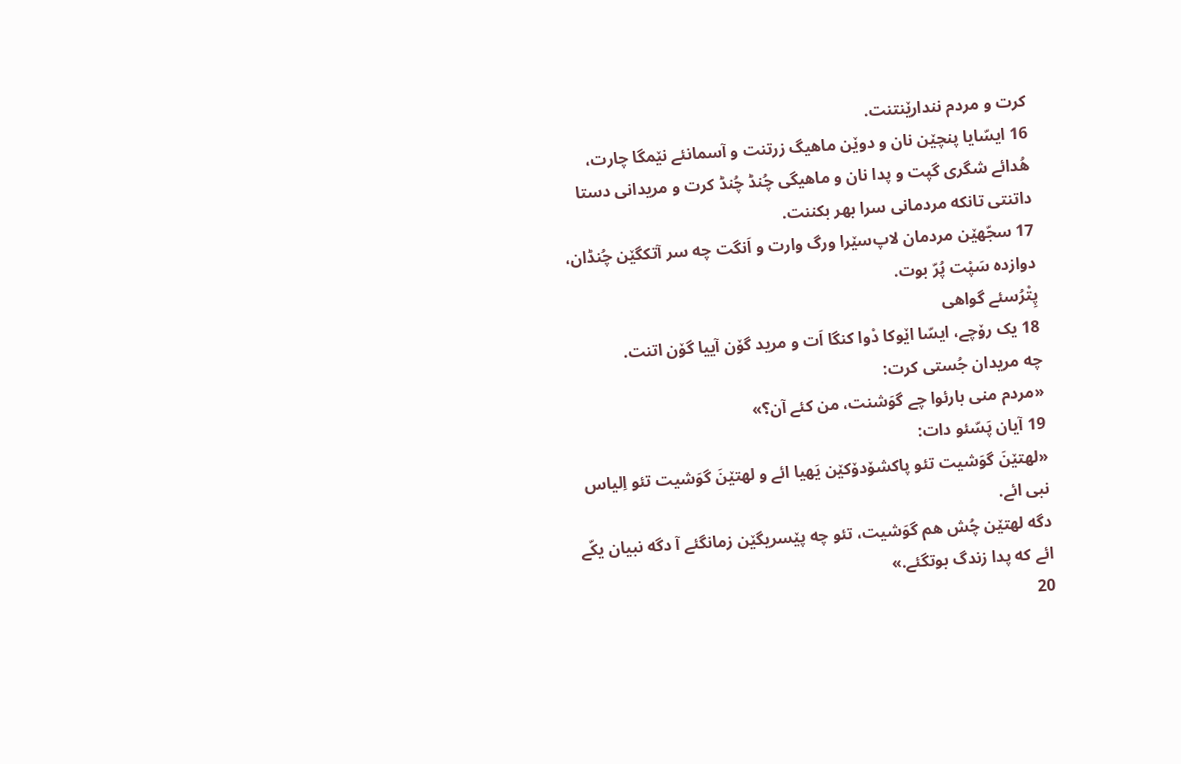کرت و مردم نندارێنتنت.
16 ایسّایا پنچێن نان و دوێن ماهیگ زرتنت و آسمانئے نێمگا چارت، هُدائے شگری گپت و پدا نان و ماهیگی چُنڈ چُنڈ کرت و مریدانی دستا داتنتی تانکه مردمانی سرا بهر بکننت.
17 سجّهێن مردمان لاپ‌سێرا ورگ وارت و اَنگت چه سر آتکگێن چُنڈان، دوازده سَپْت پُرّ بوت.
پِتْرُسئے گواهی
18 یک رۆچے، ایسّا اێوکا دْوا کنگا اَت و مرید گۆن آییا گۆن اتنت.
چه مریدان جُستی کرت:
«مردم منی بارئوا چے گوَشنت، من کئے آن؟»
19 آیان پَسّئو دات:
«لهتێنَ گوَشیت تئو پاکشۆدۆکێن یَهیا ائے و لهتێنَ گوَشیت تئو اِلیاس نبی ائے.
دگه لهتێن چُش هم گوَشیت، تئو چه پێسریگێن زمانگئے آ دگه نبیان یکّے ائے که پدا زندگ بوتگئے.»
20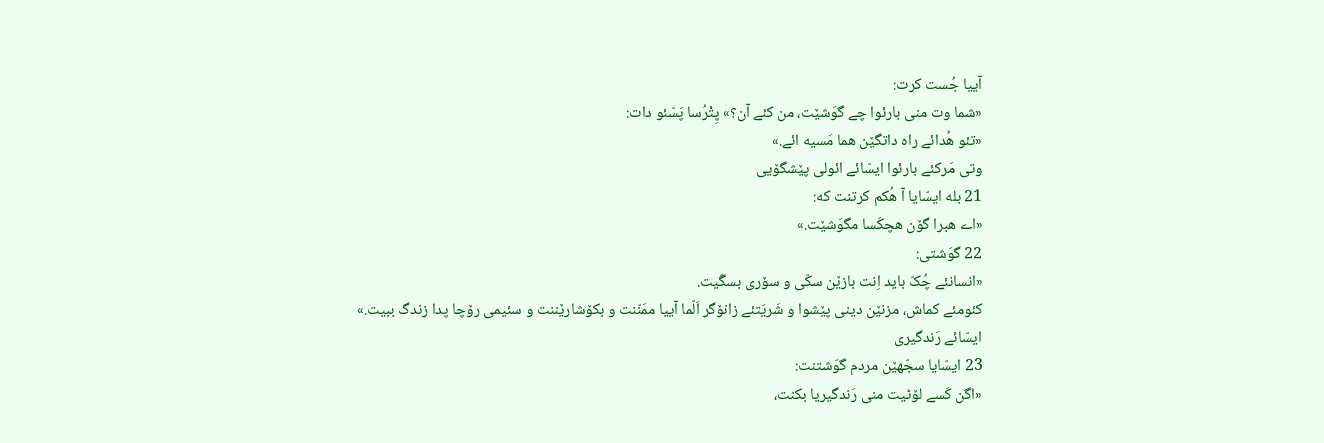آییا جُست کرت:
«شما وت منی بارئوا چے گوَشێت، من کئے آن؟» پِتْرُسا پَسّئو دات:
«تئو هُدائے راه داتگێن هما مَسیه ائے.»
وتی مَرکئے بارئوا ایسّائے ائولی پێشگۆیی
21 بله ایسّایا آ هُکم کرتنت که:
«اے هبرا گۆن هچکَسا مگوَشێت.»
22 گوَشتی:
«انسانئے چُکّ باید اِنت بازێن سکّی و سۆری بسگّیت.
کئومئے کماش، مزنێن دینی پێشوا و شَریَتئے زانۆگر اَلّما آییا ممَنّنت و بکۆشارێننت و سئیمی رۆچا پدا زندگ ببیت.»
ایسّائے رَندگیری
23 ایسّایا سجّهێن مردم گوَشتنت:
«اگن کَسے لۆٹیت منی رَندگیریا بکنت،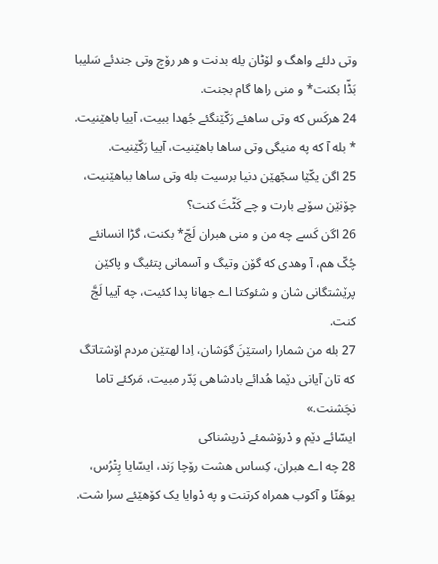وتی دلئے واهگ و لۆٹان یله بدنت و هر رۆچ وتی جندئے سَلیبا بَڈّا بکنت* و منی راها گام بجنت.
24 هرکَس که وتی ساهئے رَکّێنگئے جُهدا ببیت، آییا باهێنیت.
* بله آ که په منیگی وتی ساها باهێنیت، آییا رَکّێنیت.
25 اگن یکّێا سجّهێن دنیا برسیت بله وتی ساها بباهێنیت، چۆنێن سۆبے بارت و چے کَٹّتَ کنت؟
26 اگن کَسے چه من و منی هبران لَجّ* بکنت، گڑا انسانئے چُکّ هم، آ وهدی که گۆن وتیگ و آسمانی پتئیگ و پاکێن پرێشتگانی شان و شئوکتا اے جهانا پدا کئیت، چه آییا لَجَّ کنت.
27 بله من شمارا راستێنَ گوَشان، اِدا لهتێن مردم اۆشتاتگ که تان آیانی دێما هُدائے بادشاهی پَدّر مبیت، مَرکئے تاما نچَشنت.»
ایسّائے دێم و دْرۆشمئے دْرپشناکی
28 چه اے هبران، کِساس هشت رۆچا رَند، ایسّایا پِتْرُس، یوهَنّا و آکوب همراه کرتنت و په دْوایا یک کۆهێئے سرا شت.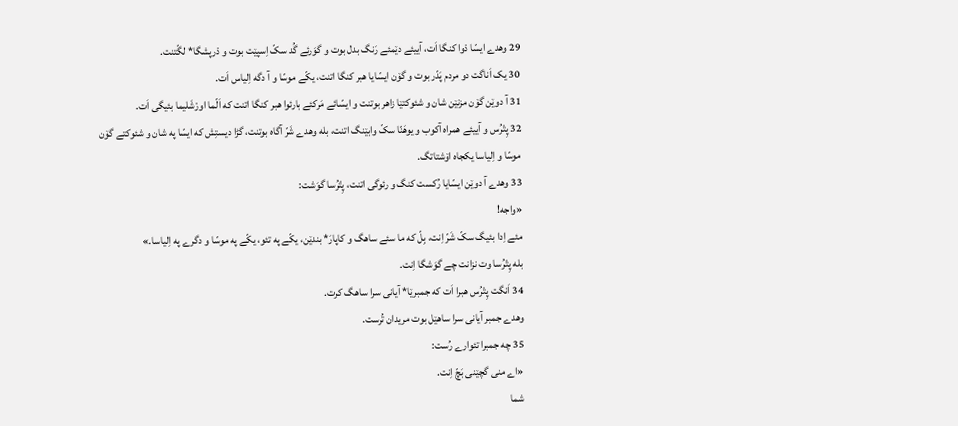29 وهدے ایسّا دْوا کنگا اَت، آییئے دێمئے رَنگ بدل بوت و گوَرئے گُد سکّ اِسپێت بوت و دْرپشگا* لگّتنت.
30 یک اَناگت دو مردم پَدّر بوت و گۆن ایسّایا هبر کنگا اتنت، یکّے موسّا و آ دگه اِلیاس اَت.
31 آ دوێن گۆن مزنێن شان و شئوکتێا زاهر بوتنت و ایسّائے مَرکئے بارئوا هبر کنگا اتنت که اَلّما اورْشَلیما بئیگی اَت.
32 پِتْرُس و آییئے همراه آکوب و یوهَنّا سکّ وابێنگ اتنت، بله وهدے شَرّ آگاه بوتنت، گڑا دیستِش که ایسّا په شان و شئوکتے گۆن موسّا و اِلیاسا یکجاه اۆشتاتگ.
33 وهدے آ دوێن ایسّایا رُکست کنگ و رئوگی اتنت، پِتْرُسا گوَشت:
«واجه!
مئے اِدا بئیگ سکّ شَرّ اِنت، بِلّ که ما سئے ساهگ و کاپارَ* بندێن، یکّے په تئو، یکّے په موسّا و دگرے په اِلیاسا.»
بله پِتْرُسا وت نزانت چے گوَشگا اِنت.
34 اَنگت پِتْرُس هبرا اَت که جمبرێا* آیانی سرا ساهگ کرت.
وهدے جمبر آیانی سرا ساهێل بوت مریدان تُرست.
35 چه جمبرا تئوارے رُست:
«اے منی گچێنی بَچّ اِنت.
شما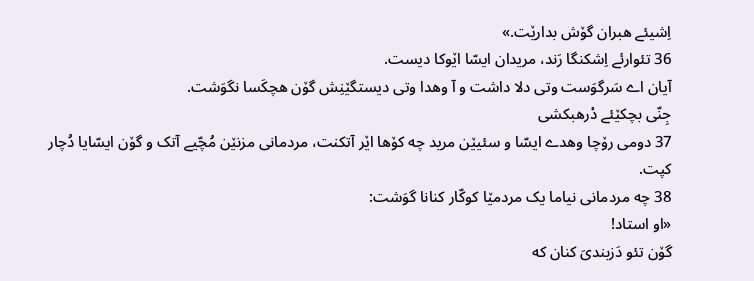اِشیئے هبران گۆش بدارێت.»
36 تئوارئے اِشکنگا رَند، مریدان ایسّا اێوکا دیست.
آیان اے سَرگوَست وتی دلا داشت و آ وهدا وتی دیستگێنِش گۆن هچکَسا نگوَشت.
جِنّی بچکێئے دْرهبکشی
37 دومی رۆچا وهدے ایسّا و سئیێن مرید چه کۆها اێر آتکنت، مردمانی مزنێن مُچّیے آتک و گۆن ایسّایا دُچار کپت.
38 چه مردمانی نیاما یک مردمێا کوکّار کنانا گوَشت:
«او استاد!
گۆن تئو دَزبندیَ کنان که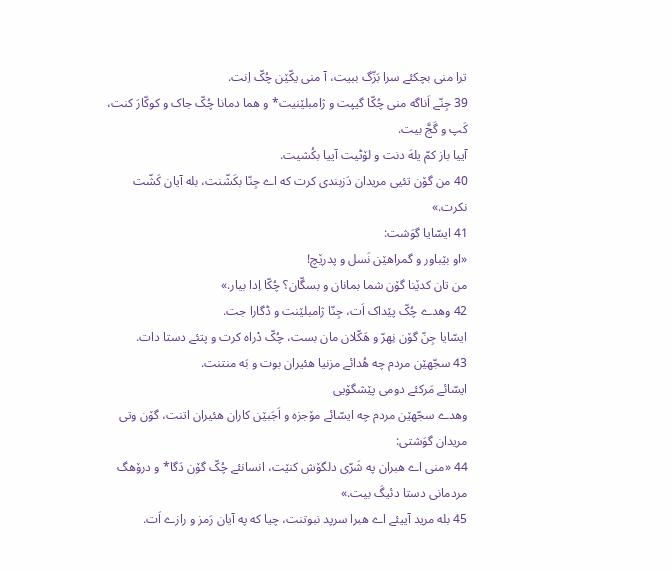ترا منی بچکئے سرا بَزّگ ببیت، آ منی یکّێن چُکّ اِنت.
39 جِنّے اَناگه منی چُکّا گیپت و ژامبلێنیت* و هما دمانا چُکّ جاک و کوکّارَ کنت، کَپ و گَجَّ بیت.
آییا باز کمّ یلهَ دنت و لۆٹیت آییا بکُشیت.
40 من گۆن تئیی مریدان دَزبندی کرت که اے جِنّا بکَشّنت، بله آیان کَشّت نکرت.»
41 ایسّایا گوَشت:
«او بێباور و گمراهێن نَسل و پدرێچ!
من تان کدێنا گۆن شما بمانان و بسگّان؟ چُکّا اِدا بیار.»
42 وهدے چُکّ پێداک اَت، جِنّا ژامبلێنت و ڈگارا جت.
ایسّایا جِنّ گۆن نِهرّ و هَکّلان مان بست، چُکّ دْراه کرت و پتئے دستا دات.
43 سجّهێن مردم چه هُدائے مزنیا هئیران بوت و بَه منتنت.
ایسّائے مَرکئے دومی پێشگۆیی
وهدے سجّهێن مردم چه ایسّائے مۆجزه و اَجَبێن کاران هئیران اتنت، گۆن وتی مریدان گوَشتی:
44 «منی اے هبران په شَرّی دلگۆش کنێت، انسانئے چُکّ گۆن دَگا* و درۆهگ مردمانی دستا دئیگَ بیت.»
45 بله مرید آییئے اے هبرا سرپد نبوتنت، چیا که په آیان رَمز و رازے اَت.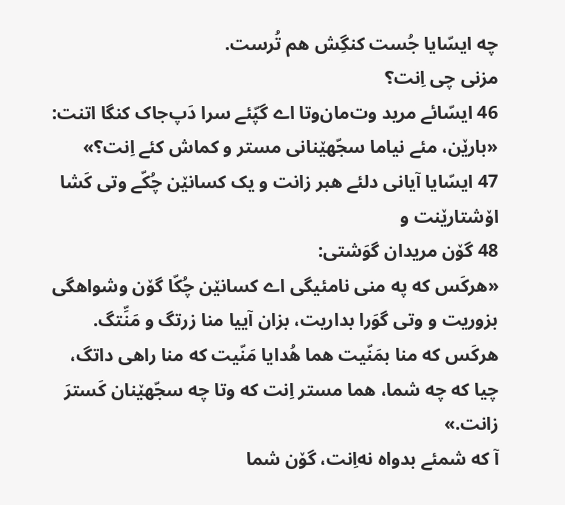چه ایسّایا جُست کنگِش هم تُرست.
مزنی چی اِنت؟
46 ایسّائے مرید وت‌مان‌وتا اے گپّئے سرا دَپ‌جاک کنگا اتنت:
«بارێن، مئے نیاما سجّهێنانی مستر و کماش کئے اِنت؟»
47 ایسّایا آیانی دلئے هبر زانت و یک کسانێن چُکّے وتی کَشا اۆشتارێنت و
48 گۆن مریدان گوَشتی:
«هرکَس که په منی نامئیگی اے کسانێن چُکّا گۆن وشواهگی بزوریت و وتی گوَرا بداریت، بزان آییا منا زرتگ و مَنِّتگ.
هرکَس که منا بمَنّیت هما هُدایا مَنّیت که منا راهی داتگ، چیا که چه شما، هما مستر اِنت که وتا چه سجّهێنان کَسترَ زانت.»
آ که شمئے بدواه نه‌اِنت، گۆن شما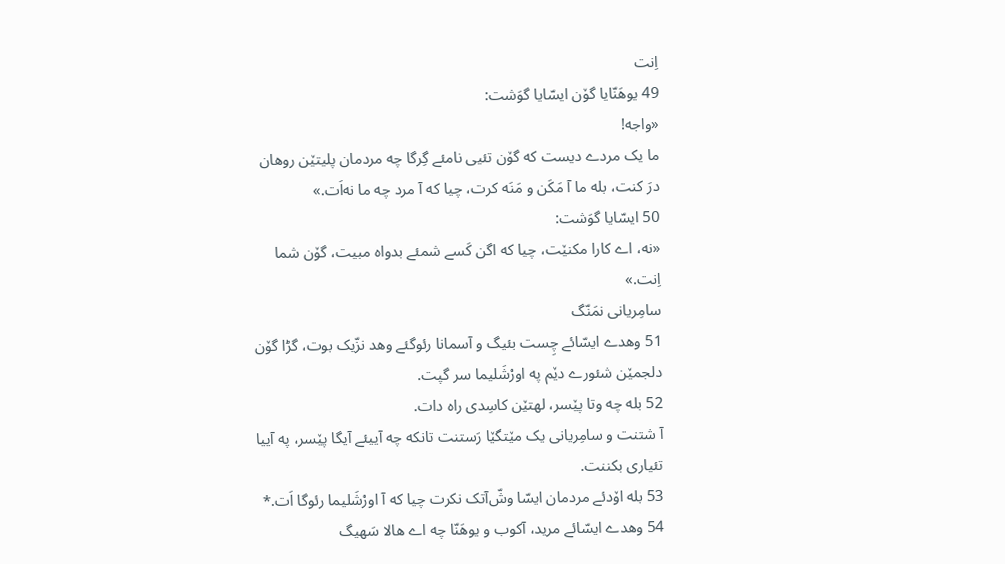اِنت
49 یوهَنّایا گۆن ایسّایا گوَشت:
«واجه!
ما یک مردے دیست که گۆن تئیی نامئے گِرگا چه مردمان پلیتێن روهان درَ کنت، بله ما آ مَکَن و مَنَه کرت، چیا که آ مرد چه ما نه‌اَت.»
50 ایسّایا گوَشت:
«نه، اے کارا مکنێت، چیا که اگن کَسے شمئے بدواه مبیت، گۆن شما اِنت.»
سامِریانی نمَنّگ
51 وهدے ایسّائے چِست بئیگ و آسمانا رئوگئے وهد نزّیک بوت، گڑا گۆن دلجمێن شئورے دێم په اورْشَلیما سر گپت.
52 بله چه وتا پێسر، لهتێن کاسِدی راه دات.
آ شتنت و سامِریانی یک مێتگێا رَستنت تانکه چه آییئے آیگا پێسر، په آییا تئیاری بکننت.
53 بله اۆدئے مردمان ایسّا وشّ‌آتک نکرت چیا که آ اورْشَلیما رئوگا اَت.*
54 وهدے ایسّائے مرید، آکوب و یوهَنّا چه اے هالا سَهیگ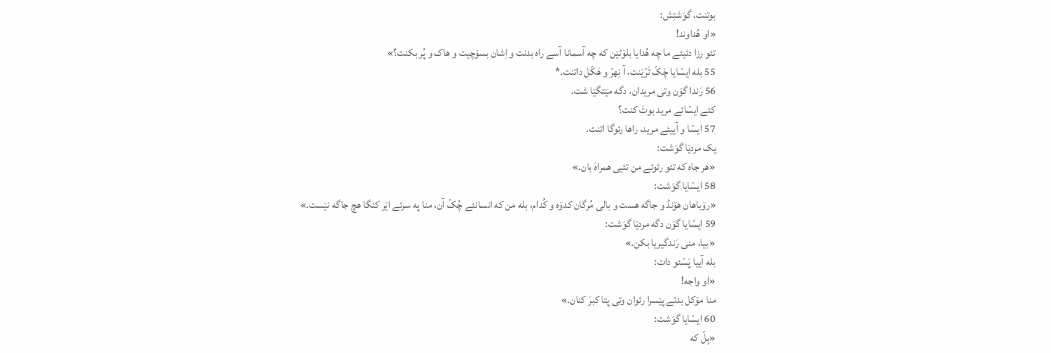بوتنت، گوَشتِش:
«او هُداوند!
تئو رزا دئیئے ما چه هُدایا بلۆٹێن که چه آسمانا آسے راه بدنت و اِشان بسۆچیت و هاک و پُر بکنت؟»
55 بله ایسّایا چَکّ تَرّێنت، آ نِهرّ و هَکّل داتنت.*
56 رَندا گۆن وتی مریدان، دگه مێتگێا شت.
کئے ایسّائے مرید بوتَ کنت؟
57 ایسّا و آییئے مرید، راها رئوگا اتنت.
یک مردێا گوَشت:
«هر جاه که تئو رئوئے من تئیی همراهَ بان.»
58 ایسّایا گوَشت:
«رۆباهان هۆنڈ و جاگه هست و بالی مُرگان کدۆه و کُدام، بله من که انسانئے چُکّ آن، منا په سرئے اێر کنگا هچ جاگه نێست.»
59 ایسّایا گۆن دگه مردێا گوَشت:
«بیا، منی رَندگیریا بکن.»
بله آییا پَسّئو دات:
«او واجه!
منا مۆکل بدئے پێسرا رئوان وتی پتا کبرَ کنان.»
60 ایسّایا گوَشت:
«بِلّ که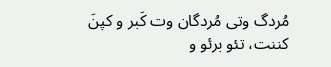مُردگ وتی مُردگان وت کَبر و کپنَ کننت، تئو برئو و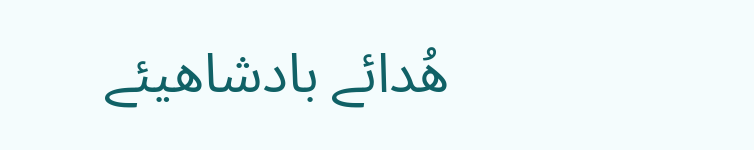هُدائے بادشاهیئے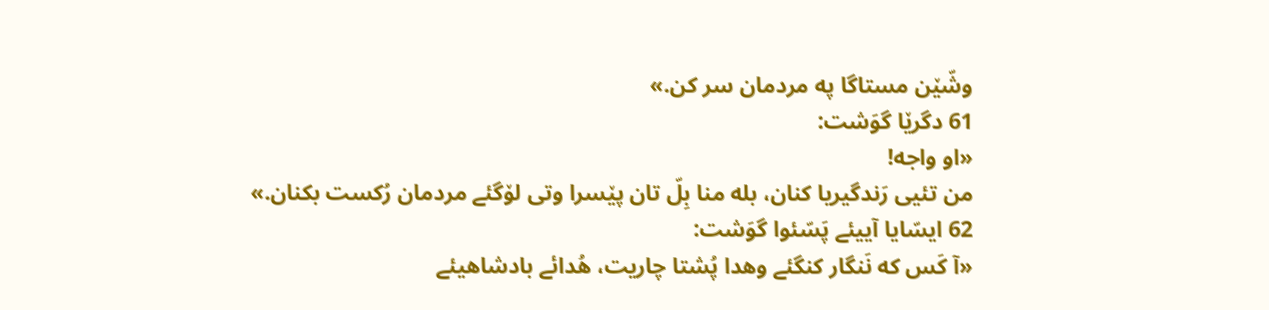وشّێن مستاگا په مردمان سر کن.»
61 دگرێا گوَشت:
«او واجه!
من تئیی رَندگیریا کنان، بله منا بِلّ تان پێسرا وتی لۆگئے مردمان رُکست بکنان.»
62 ایسّایا آییئے پَسّئوا گوَشت:
«آ کَس که نَنگار کنگئے وهدا پُشتا چاریت، هُدائے بادشاهیئے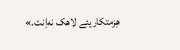هِزمتکاریئے لاهک نه‌اِنت.»